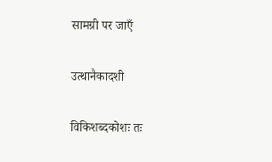सामग्री पर जाएँ

उत्थानैकादशी

विकिशब्दकोशः तः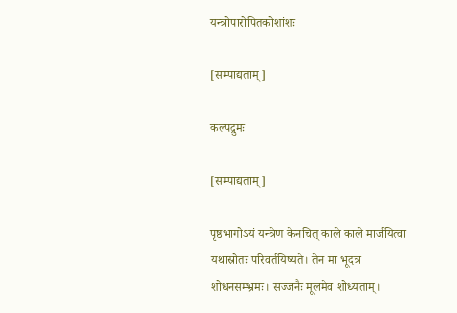यन्त्रोपारोपितकोशांशः

[सम्पाद्यताम्]

कल्पद्रुमः

[सम्पाद्यताम्]

पृष्ठभागोऽयं यन्त्रेण केनचित् काले काले मार्जयित्वा यथास्रोतः परिवर्तयिष्यते। तेन मा भूदत्र शोधनसम्भ्रमः। सज्जनैः मूलमेव शोध्यताम्।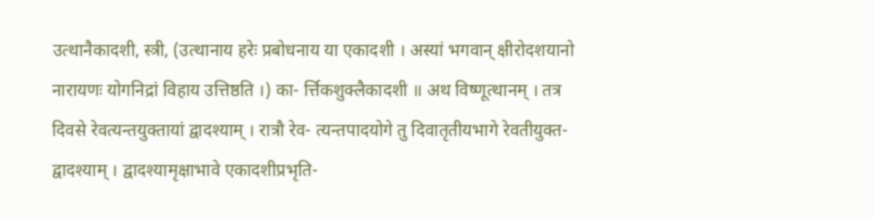उत्थानैकादशी, स्त्री, (उत्थानाय हरेः प्रबोधनाय या एकादशी । अस्यां भगवान् क्षीरोदशयानो नारायणः योगनिद्रां विहाय उत्तिष्ठति ।) का- र्त्तिकशुक्लैकादशी ॥ अथ विष्णूत्थानम् । तत्र दिवसे रेवत्यन्तयुक्तायां द्वादश्याम् । रात्रौ रेव- त्यन्तपादयोगे तु दिवातृतीयभागे रेवतीयुक्त- द्वादश्याम् । द्वादश्यामृक्षाभावे एकादशीप्रभृति-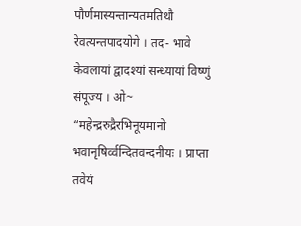पौर्णमास्यन्तान्यतमतिथौ रेवत्यन्तपादयोगे । तद- भावे केवलायां द्वादश्यां सन्ध्यायां विष्णुं संपूज्य । ओ~ “महेन्द्ररुद्रैरभिनूयमानो भवानृषिर्व्वन्दितवन्दनीयः । प्राप्ता तवेयं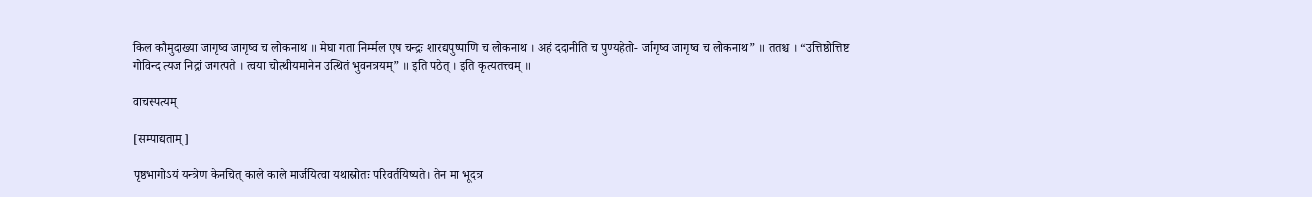किल कौमुदाख्या जागृष्व जागृष्व च लोकनाथ ॥ मेघा गता निर्म्मल एष चन्द्रः शारद्यपुष्पाणि च लोकनाथ । अहं ददानीति च पुण्यहेतो- र्जागृष्व जागृष्व च लोकनाथ” ॥ ततश्च । “उत्तिष्ठोत्तिष्ट गोविन्द त्यज निद्रां जगत्पते । त्वया चोत्थीयमानेन उत्थितं भुवनत्रयम्” ॥ इति पठेत् । इति कृत्यतत्त्वम् ॥

वाचस्पत्यम्

[सम्पाद्यताम्]

पृष्ठभागोऽयं यन्त्रेण केनचित् काले काले मार्जयित्वा यथास्रोतः परिवर्तयिष्यते। तेन मा भूदत्र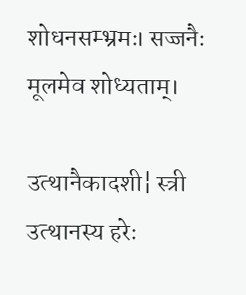शोधनसम्भ्रमः। सज्जनैः मूलमेव शोध्यताम्।

उत्थानैकादशी¦ स्त्री उत्थानस्य हरेः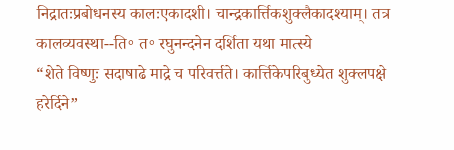निद्रातःप्रबोधनस्य कालःएकादशी। चान्द्रकार्त्तिकशुक्लैकादश्याम्। तत्र कालव्यवस्था--ति॰ त॰ रघुनन्दनेन दर्शिता यथा मात्स्ये
“शेते विष्णुः सदाषाढे माद्रे च परिवर्त्तते। कार्त्तिकेपरिबुध्येत शुक्लपक्षे हरेर्दिने”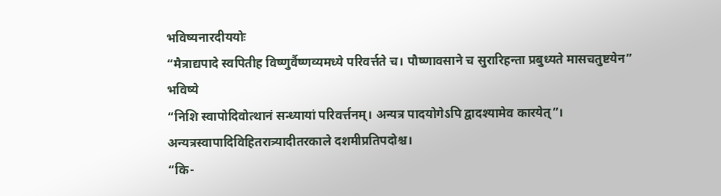भविष्यनारदीययोः
“मैत्राद्यपादे स्वपितीह विष्णुर्वैष्णव्यमध्ये परिवर्त्तते च। पौष्णावसाने च सुरारिहन्ता प्रबुध्यते मासचतुष्टयेन” भविष्ये
“निशि स्वापोदिवोत्थानं सन्ध्यायां परिवर्त्तनम्। अन्यत्र पादयोगेऽपि द्वादश्यामेव कारयेत्”। अन्यत्रस्वापादिविहितरात्र्यादीतरकाले दशमीप्रतिपदोश्च।
“कि-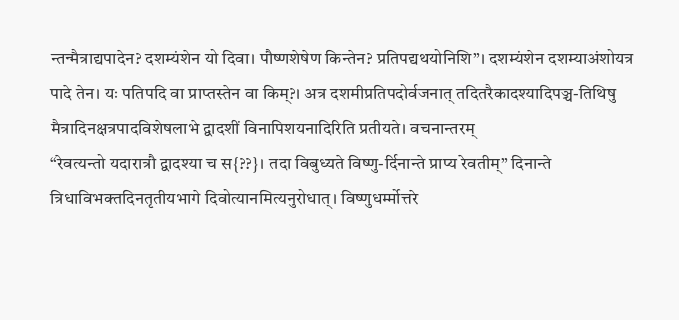न्तन्मैत्राद्यपादेन? दशम्यंशेन यो दिवा। पौष्णशेषेण किन्तेन? प्रतिपद्यथयोनिशि”। दशम्यंशेन दशम्याअंशोयत्र पादे तेन। यः पतिपदि वा प्राप्तस्तेन वा किम्?। अत्र दशमीप्रतिपदोर्वजनात् तदितरैकादश्यादिपञ्च-तिथिषु मैत्रादिनक्षत्रपादविशेषलाभे द्वादशीं विनापिशयनादिरिति प्रतीयते। वचनान्तरम्
“रेवत्यन्तो यदारात्रौ द्वादश्या च स{??}। तदा विबुध्यते विष्णु-र्दिनान्ते प्राप्य रेवतीम्” दिनान्ते त्रिधाविभक्तदिनतृतीयभागे दिवोत्यानमित्यनुरोधात्। विष्णुधर्म्मोत्तरे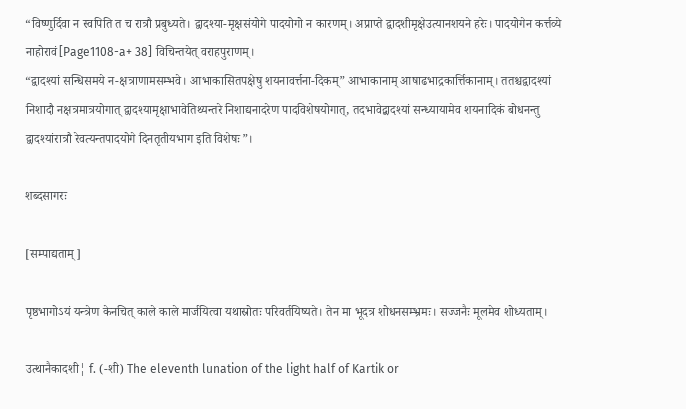“विष्णुर्दिवा न स्वपिति त च रात्रौ प्रबुध्यते। द्वादश्या-मृक्षसंयोगे पादयोगो न कारणम्। अप्राप्ते द्वादशीमृक्षेउत्यानशयने हरेः। पादयोगेन कर्त्तव्ये नाहोरावं[Page1108-a+ 38] विचिन्तयेत् वराहपुराणम्।
“द्वादश्यां सन्धिसमये न-क्षत्राणामसम्भवे। आभाकासितपक्षेषु शयनावर्त्तना-दिकम्” आभाकानाम् आषाढभाद्रकार्त्तिकानाम्। ततश्चद्वादश्यां निशादौ नक्षत्रमात्रयोगात् द्वादश्यामृक्षाभावेतिथ्यन्तरे निशाद्यनादरेण पादविशेषयोगात्, तदभावेद्बादश्यां सन्ध्यायामेव शयनादिकं बोधनन्तु द्वादश्यांरात्रौ रेवत्यन्तपादयोगे दिनतृतीयभाग इति विशेषः”।

शब्दसागरः

[सम्पाद्यताम्]

पृष्ठभागोऽयं यन्त्रेण केनचित् काले काले मार्जयित्वा यथास्रोतः परिवर्तयिष्यते। तेन मा भूदत्र शोधनसम्भ्रमः। सज्जनैः मूलमेव शोध्यताम्।

उत्थानैकादशी¦ f. (-शी) The eleventh lunation of the light half of Kartik or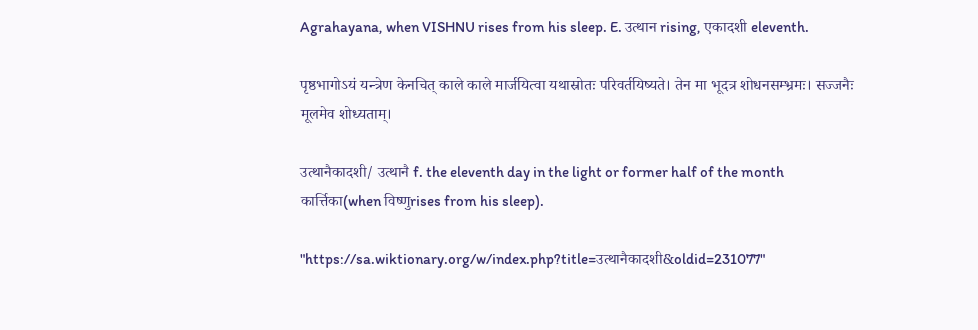Agrahayana, when VISHNU rises from his sleep. E. उत्थान rising, एकादशी eleventh.

पृष्ठभागोऽयं यन्त्रेण केनचित् काले काले मार्जयित्वा यथास्रोतः परिवर्तयिष्यते। तेन मा भूदत्र शोधनसम्भ्रमः। सज्जनैः मूलमेव शोध्यताम्।

उत्थानैकादशी/ उत्थानै f. the eleventh day in the light or former half of the month कार्त्तिका(when विष्णुrises from his sleep).

"https://sa.wiktionary.org/w/index.php?title=उत्थानैकादशी&oldid=231077"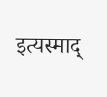इत्यस्माद्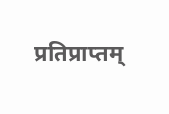प्रतिप्राप्तम्